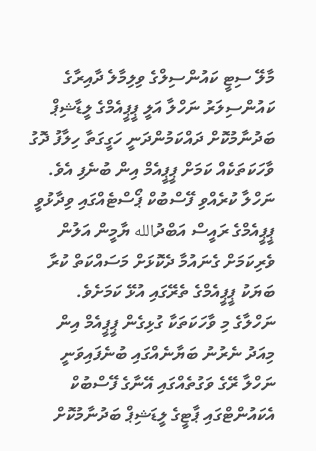މާލޭ ސިޓީ ކައުންސިލްގެ ވިލިމާލެ ދާއިރާގެ ކައުންސިލަރު ނަހްލާ އަލީ ޕީޕީއެމްގެ ލީޑާޝިޕް ބަދުނާމުކޮށް ދައްކަމުންދަނީ ހަގީގަތާ ހިލާފު ދޮގު ވާހަކަތަކެއް ކަމަށް ޕީޕީއެމް އިން ބުނެފި އެވެ.
ނަހްލާ ކުރެއްވި ފޭސްބުކް ޕޯސްޓެއްގައި ވިދާޅުވީ ޕީޕީއެމްގެ ރައީސް އަބްދުالله ޔާމީން އަލުން ވެރިކަމަށް ގެނައުމާ ދެކޮޅަށް މަސައްކަތް ކުރާ ބަޔަކު ޕީޕީއެމްގެ ތެރޭގައި އުޅޭ ކަމަށެވެ.
ނަހްލާގެ މި ވާހަކަތަކާ ގުޅިގެން ޕީޕީއެމް އިން މިއަދު ނެރުނު ބަޔާނެއްގައި ބުނެފައިވަނީ ނަހްލާ ރޭގެ ވަގުތެއްގައި އޭނާގެ ފޭސްބުކް އެކައުންޓްގައި ޕާޓީގެ ލީޑަޝިޕް ބަދުނާމުކޮށް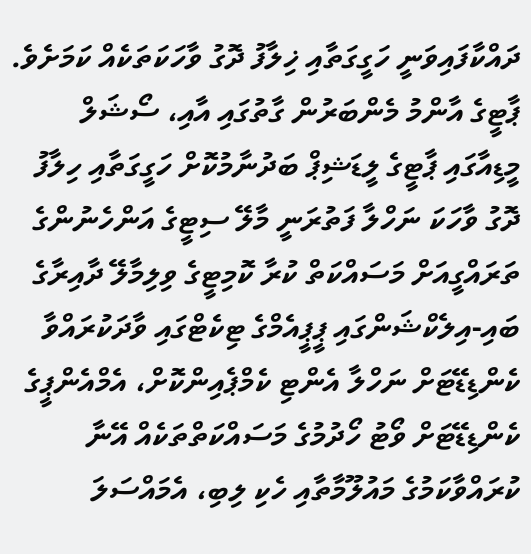ދައްކާފައިވަނީ ހަގީގަތާއި ޚިލާފު ދޮގު ވާހަކަތަކެއް ކަމަށެވެ.
ޕާޓީގެ އާންމު މެންބަރުން ގާތުގައި އާއި، ސޯޝަލް މީޑިއާގައި ޕާޓީގެ ލީޑަޝިޕް ބަދުނާމުކޮށް ހަގީގަތާއި ހިލާފު ދޮގު ވާހަކަ ނަހްލާ ފަތުރަނީ މާލޭ ސިޓީގެ އަންހެނުންގެ ތަރައްގީއަށް މަސައްކަތް ކުރާ ކޮމިޓީގެ ވިލިމާލޭ ދާއިރާގެ ބައި-އިލެކްޝަންގައި ޕީޕީއެމްގެ ޓިކެޓްގައި ވާދަކުރައްވާ ކެންޑިޑޭޓަށް ނަހްލާ އެންޓި ކެމްޕެއިންކޮށް، އެމްއެންޕީގެ ކެންޑިޑޭޓަށް ވޯޓު ހޯދުމުގެ މަސައްކަތްތަކެއް އޭނާ ކުރައްވާކަމުގެ މައުލޫމާތާއި ހެކި ލިބި، އެމައްސަލަ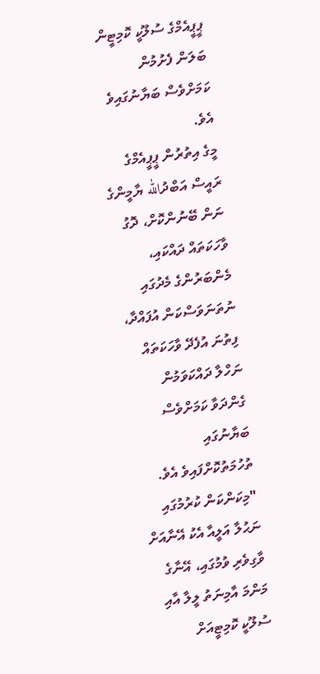ޕީޕީއެމްގެ ސުލޫކީ ކޮމިޓީން ބަލަން ފެށުމުން ކަމަށްވެސް ބަޔާނުގައިވެ އެވެ.
މީގެ އިތުރުން ޕީޕީއެމްގެ ރައީސް އަބްދުالله ޔާމީންގެ ނަން ބޭނުންކޮށް، ދޮގު ވާހަކަތައް ދައްކައި، މެންބަރުންގެ މެދުގައި ނުތަނަވަސްކަން އުފައްދާ، ފިތުނަ އުފެދޭ ވާހަކަތައް ނަހްލާ ދައްކަވަމުން ގެންދަވާ ކަމަށްވެސް ބަޔާނުގައި ތުހުމަތުކޮށްފައިވެ އެވެ.
"މިކަންކަން ކުރުމުގައި ނަޙުލާ އަލީއާ އެކު އޭނާއަށް ވާގިވެރި ވުމުގައި، އޭނާގެ މަންމަ އާމިނަތު ލީލާ އާއި ސުލޫކީ ކޮމިޓީއަށް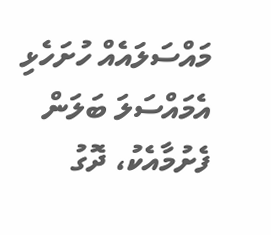މައްސަލައެއް ހުށަހެޅި އެމައްސަލަ ބަލަން ފެށުމާއެކު، ދޮގު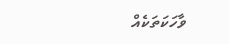ވާހަކަތަކެއް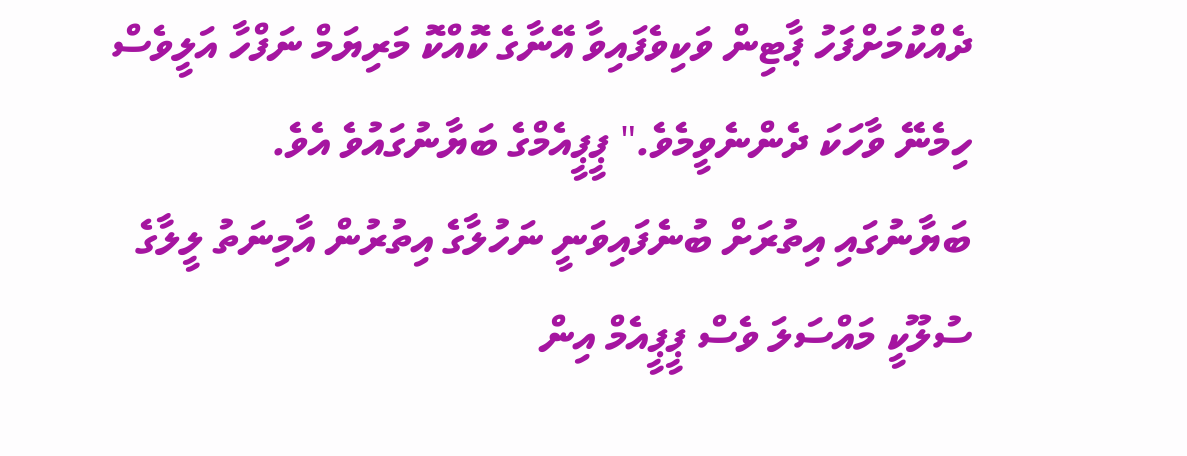ދެއްކުމަށްފަހު ޕާޓިން ވަކިވެފައިވާ އޭނާގެ ކޮއްކޮ މަރިޔަމް ނަފްހާ އަލީވެސް ހިމެނޭ ވާހަކަ ދެންނެވީމެވެ." ޕީޕީއެމްގެ ބަޔާނުގައުވެ އެވެ.
ބަޔާނުގައި އިތުރަށް ބުނެފައިވަނީ ނަހުލާގެ އިތުރުން އާމިނަތު ލީލާގެ ސުލޫކީ މައްސަލަ ވެސް ޕީޕީއެމް އިން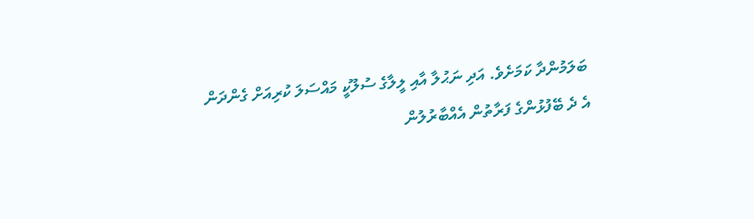ބަލަމުންދާ ކަމަށެވެ. އަދި ނަޙުލާ އާއި ލީލާގެ ސުލޫކީ މައްސަލަ ކުރިއަށް ގެންދަން އެ ދެ ބޭފުޅުންގެ ފަރާތުން އެއްބާރުލުން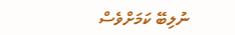ނުލިބޭ ކަމަށްވެސް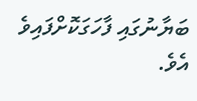ބަޔާނުގައި ފާހަގަކޮށްފައިވެ އެވެ.